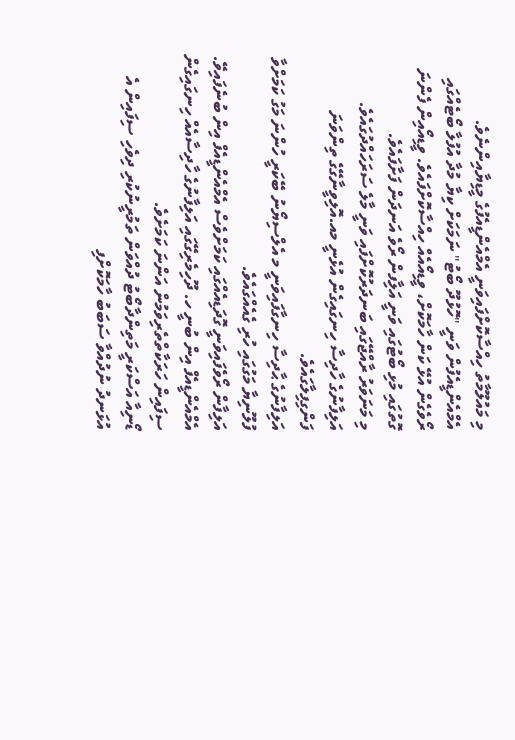މި މައުލޫމާތު ހިއްސާކޮށްފައިވަނީ އެމްއެންޑީއެފުގެ މީޑިޔާއިންނެވެ. އެމްއެންޑީއެފުން ވަނީ "ހޮޅުދޫ ބޯޓު" ނަމަކަށް ކިޔާ މުދާ އުފުލާ ބޯޓެއްގައި ރޯވެގެން އުޅޭ ކަން ހާމަކޮށް، ވީޑިއޯއެއް ހިއްސާކޮށްފައެވެ. ވީޑިއޯއިން ފެންނަ ގޮތުގައި މުޅި ބޯޓުގައި ވަނީ އަލިާފން ރޯވެ އަނދަން ފަށާފައެވެ.
މި މަނަވަރު ރާއްޖޭގައި ބަނދަރުކޮށްފައި ވަނީ މާލެ ސަރަހައްދުގައެވެ.
އަލިފާނުގެ ހާދިސާ ހިނގައިގެން އުޅެނީ މއ.އޮލިވީނާގޭގެ ތިންވަނަ ފަންގިފިލާގައެވެ.
އަލިފާނުގެ ޙާދިސާ ހިނގާފައިވަނީ މ އެލްސިޔޯނު ބޭކަރީ ހުންނަ މަގު ކަމަށްވާ ފުލޫނިޔާ މަގުގައި ހުރި ގެއެއްގައެވެ.
އަލިފާން ރޯވެފައިވަނީ ގޮދަޑިއެއްގައި ކަމަށްވެސް އެމްއެންޑީއެފް އިން ބުނެފައިވޭ.
އެމްއެންޑީއެފް އިން ބުނީ ހ. ދޫހިމެރިގޭގައި އަލިފާނުގެ ހާދިސާއެއް ހިނގައިގެން ސިފައިން ހަރަކާތްތެރިވަމުން އަންނަ ކަމަށެވެ.
ޑޯނިއާ އަސްކަރީ މަތިންދާބޯޓު ދުއްވަން ތަމުރީނުކުރި ދިވެހި ސިފައިން އެ އުޅަނދު ނުދުއްވާ ސަބަބު ހާމަކޮށްފި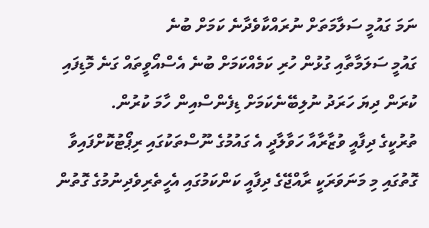ނަމަ ގައުމީ ސަލާމަތަށް ނުރައްކާވެދާނެ ކަމަށް ބުނެ
ގައުމީ ސަލަމާތާއި ގުޅުން ހުރި ކަމެއްކަމަށް ބުނެ އެސްއޯވީތައް ގަނެ މޮޑިފައި ކުރަން ދިޔަ ހަރަދު ނުލިބޭނެކަމަށް ޑިފެންސްއިން ހާމަ ކުރުން.
ތުރުކީގެ ދިފާއީ ވުޒާރާއާ ހަވާލާދީ އެ ގައުމުގެ ނޫސްތަކުގައި ރިޕޯޓުކޮށްފައިވާ ގޮތުގައި މި މަނަވަރަކީ ރާއްޖޭގެ ދިފާއީ ކަންކަމުގައި އެހީތެރިވެދިނުމުގެ ގޮތުން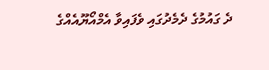ދެ ގައުމުގެ ދެމެދުގައި ވެފައިވާ އެމްއޯޔޫއެއްގެ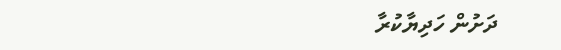ދަށުން ހަދިޔާކުރާ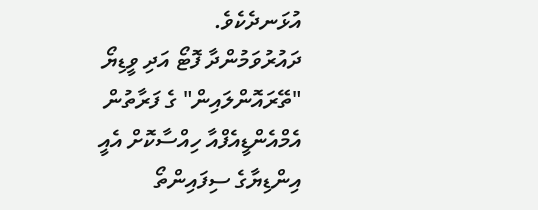އުޅަނދެކެވެ.
ދައުރުވަމުންދާ ފޮޓޯ އަދި ވީޑިޔޯ "ތޭރައޮންލައިން" ގެ ފަރާތުން އެމްއެންޑީއެފްއާ ހިއްސާކޮށް އެއީ އިންޑިޔާގެ ސިފައިންތޯ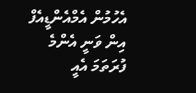އެހުމުން އެމްއެންޑީއެފް އިން ވަނީ އެންމެ ފުރަތަމަ އެއީ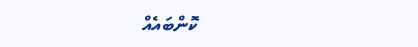ކޮންބައެއް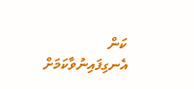ކަން އެނގިފައިނުވާކަމަށް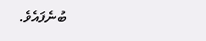ބުނެފައެވެ.